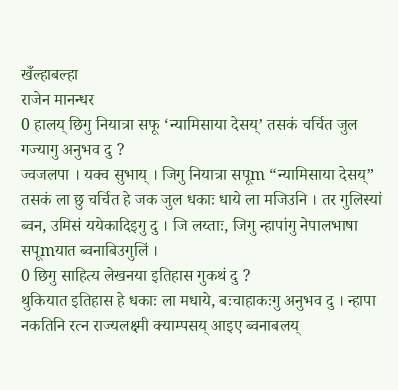खँल्हाबल्हा
राजेन मानन्धर
0 हालय् छिगु नियात्रा सफू ‘न्यामिसाया देसय्’ तसकं चर्चित जुल गज्यागु अनुभव दु ?
ज्वजलपा । यक्व सुभाय् । जिगु नियात्रा सपूm “न्यामिसाया देसय्” तसकं ला छु चर्चित हे जक जुल धकाः धाये ला मजिउनि । तर गुलिस्यां ब्वन, उमिसं ययेकादिइगु दु । जि लय्ताः, जिगु न्हापांगु नेपालभाषा सपूmयात ब्वनाबिउगुलिं ।
0 छिगु साहित्य लेखनया इतिहास गुकथं दु ?
थुकियात इतिहास हे धकाः ला मधाये, बःचाहाकःगु अनुभव दु । न्हापा नकतिनि रत्न राज्यलक्ष्मी क्याम्पसय् आइए ब्वनाबलय्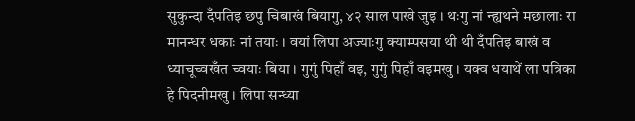सुकुन्दा दँपतिइ छपु चिबाखं बियागु, ४२ साल पाखे जुइ । थःगु नां न्ह्यथने मछालाः रा मानन्धर धकाः नां तयाः । वयां लिपा अज्याःगु क्याम्पसया थी थी दँपतिइ बाखं व ध्याचूच्वखँत च्वयाः बिया । गुगुं पिहाँ वइ, गुगुं पिहाँ वइमखु । यक्व धयाथें ला पत्रिका हे पिदनीमखु । लिपा सन्ध्या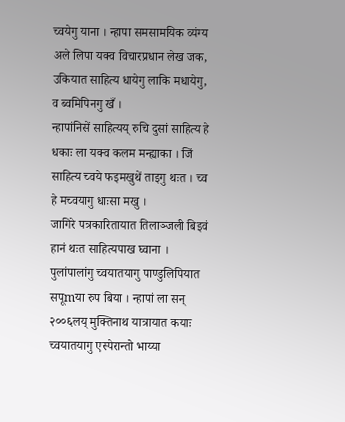च्वयेगु याना । न्हापा समसामयिक व्यंग्य अले लिपा यक्व विचारप्रधान लेख जक, उकियात साहित्य धायेगु लाकि मधायेगु, व ब्वमिपिनगु खँ ।
न्हापांनिसें साहित्यय् रुचि दुसां साहित्य हे धकाः ला यक्व कलम मन्ह्याका । जिं साहित्य च्वये फइमखुथें ताइगु थःत । च्व हे मच्वयागु धाःसा मखु ।
जागिरे पत्रकारितायात तिलाञ्जली बिइवं हानं थःत साहित्यपाख घ्वाना । पुलांपालांगु च्वयातयागु पाण्डुलिपियात सपूmया रुप बिया । न्हापां ला सन् २००६लय् मुक्तिनाथ यात्रायात कयाः च्वयातयागु एस्पेरान्तो भाय्या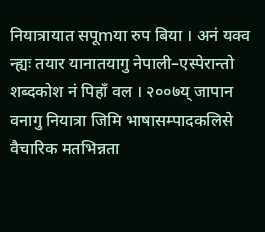नियात्रायात सपूmया रुप बिया । अनं यक्व न्ह्यः तयार यानातयागु नेपाली–एस्पेरान्तो शब्दकोश नं पिहाँ वल । २००७य् जापान वनागु नियात्रा जिमि भाषासम्पादकलिसे वैचारिक मतभिन्नता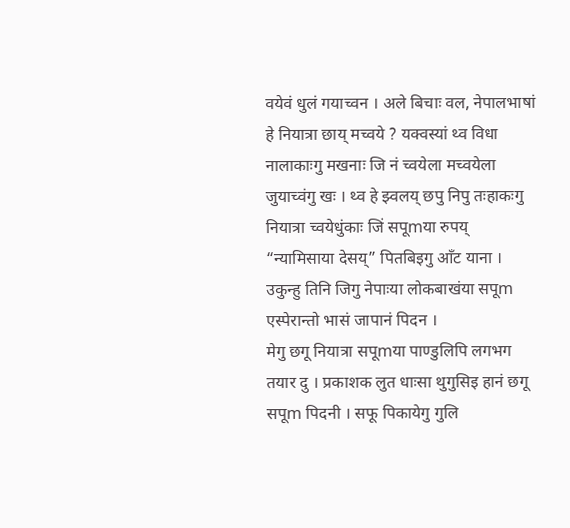वयेवं धुलं गयाच्वन । अले बिचाः वल, नेपालभाषां हे नियात्रा छाय् मच्वये ? यक्वस्यां थ्व विधा नालाकाःगु मखनाः जि नं च्वयेला मच्वयेला जुयाच्वंगु खः । थ्व हे झ्वलय् छपु निपु तःहाकःगु नियात्रा च्वयेधुंकाः जिं सपूmया रुपय् “न्यामिसाया देसय्” पितबिइगु आँट याना । उकुन्हु तिनि जिगु नेपाःया लोकबाखंया सपूm एस्पेरान्तो भासं जापानं पिदन ।
मेगु छगू नियात्रा सपूmया पाण्डुलिपि लगभग तयार दु । प्रकाशक लुत धाःसा थुगुसिइ हानं छगू सपूm पिदनी । सफू पिकायेगु गुलि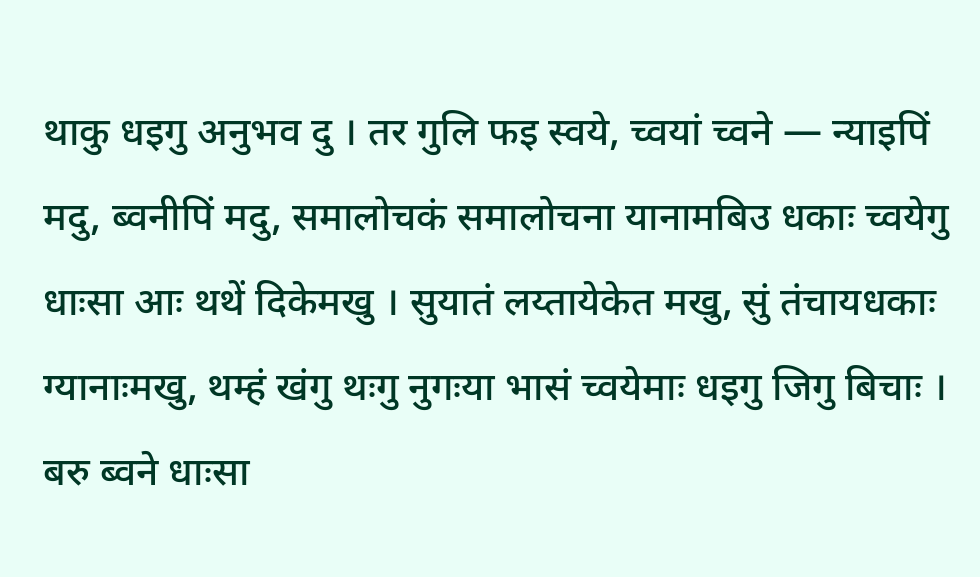थाकु धइगु अनुभव दु । तर गुलि फइ स्वये, च्वयां च्वने — न्याइपिं मदु, ब्वनीपिं मदु, समालोचकं समालोचना यानामबिउ धकाः च्वयेगु धाःसा आः थथें दिकेमखु । सुयातं लय्तायेकेत मखु, सुं तंचायधकाः ग्यानाःमखु, थम्हं खंगु थःगु नुगःया भासं च्वयेमाः धइगु जिगु बिचाः ।
बरु ब्वने धाःसा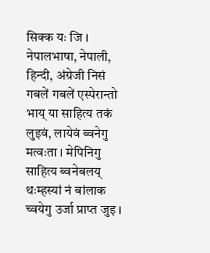सिक्क यः जि । नेपालभाषा, नेपाली, हिन्दी, अंग्रेजी निसं गबलें गबलें एस्पेरान्तो भाय् या साहित्य तकं लुइवं, लायेवं ब्वनेगु मत्वःता । मेपिनिगु साहित्य ब्वनेबलय् थःम्हस्यां नं बांलाक च्वयेगु उर्जा प्राप्त जुइ ।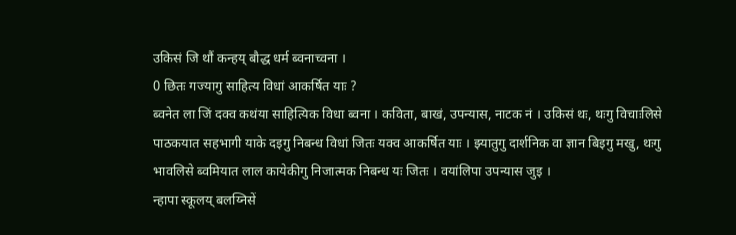उकिसं जि थौं कन्हय् बौद्ध धर्म ब्वनाच्वना ।
0 छितः गज्यागु साहित्य विधां आकर्षित याः ?
ब्वनेत ला जिं दक्व कथंया साहित्यिक विधा ब्वना । कविता, बाखं, उपन्यास, नाटक नं । उकिसं थः, थःगु विचाःलिसे पाठकयात सहभागी याके दइगु निबन्ध विधां जितः यक्व आकर्षित याः । झ्यातुगु दार्शनिक वा ज्ञान बिइगु मखु, थःगु भावलिसे ब्वमियात लाल कायेकीगु निजात्मक निबन्ध यः जितः । वयांलिपा उपन्यास जुइ ।
न्हापा स्कूलय् बलय्निसें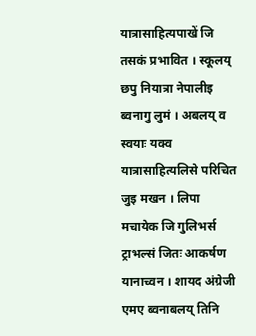यात्रासाहित्यपाखें जि तसकं प्रभावित । स्कूलय् छपु नियात्रा नेपालीइ ब्वनागु लुमं । अबलय् व स्वयाः यक्व यात्रासाहित्यलिसे परिचित जुइ मखन । लिपा मचायेक जि गुलिभर्स ट्राभल्सं जितः आकर्षण यानाच्वन । शायद अंग्रेजी एमए ब्वनाबलय् तिनि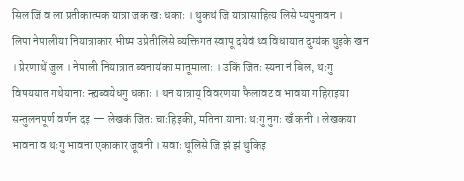सिल जिं व ला प्रतीकात्मक यात्रा जक खः धकाः । थुकथं जि यात्रासाहित्य लिसे प्यपुनावन ।
लिपा नेपालीया नियात्राकार भीष्म उप्रेतीलिसे व्यक्तिगत स्वापू दयेवं थ्व विधायात दुग्यंक थुइके खन । प्रेरणाथें जुल । नेपाली नियात्रात ब्वनायंका मातूमालाः । उकिं जितः स्यना नं बिल, थःगु विषययात गथेयानाः न्ह्यब्वयेधगु धकाः । थन यात्राय् विवरणया फैलावट व भावया गहिराइया सन्तुलनपूर्ण वर्णन दइ — लेखकं जितः चाःहिइकी, मतिना यानाः थःगु नुगः खँ कनी । लेखकया भावना व थःगु भावना एकाकार जूवनी । सवाः थूलिसे जि झं झं थुकिइ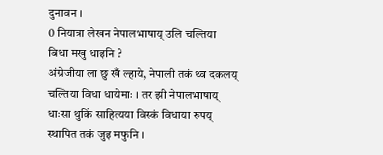दुनावन ।
0 नियात्रा लेखन नेपालभाषाय् उलि चल्तिया बिधा मखु धाइनि ?
अंग्रेजीया ला छु खँ ल्हाये, नेपाली तकं थ्व दकलय् चल्तिया विधा धायेमाः । तर झी नेपालभाषाय् धाःसा थुकिं साहित्यया विस्कं विधाया रुपय् स्थापित तकं जुइ मफुनि ।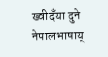ख्वीदँया दुने नेपालभाषाय्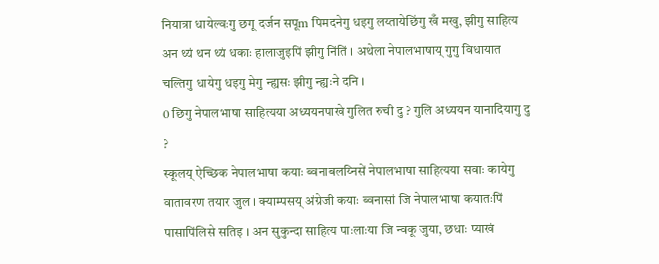नियात्रा धायेल्वःगु छगू दर्जन सपूm पिमदनेगु धइगु लय्तायेछिंगु खँ मखु, झीगु साहित्य अन थ्यं थन थ्यं धकाः हालाजुइपिं झीगु निंतिं । अथेला नेपालभाषाय् गुगु विधायात चल्तिगु धायेगु धइगु मेगु न्ह्यसः झीगु न्ह्यःने दनि ।
0 छिगु नेपालभाषा साहित्यया अध्ययनपाखे गुलित रुची दु ? गुलि अध्ययन यानादियागु दु ?
स्कूलय् ऐच्छिक नेपालभाषा कयाः ब्वनाबलय्निसें नेपालभाषा साहित्यया सवाः कायेगु वातावरण तयार जुल । क्याम्पसय् अंग्रेजी कयाः ब्वनासां जि नेपालभाषा कयातःपिं पासापिंलिसे सतिइ । अन सुकुन्दा साहित्य पाःलाःया जि न्वकू जुया, छधाः प्याखं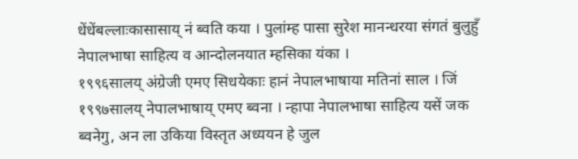धेंधेंबल्लाःकासासाय् नं ब्वति कया । पुलांम्ह पासा सुरेश मानन्धरया संगतं बुलुहुँ नेपालभाषा साहित्य व आन्दोलनयात म्हसिका यंका ।
१९९६सालय् अंग्रेजी एमए सिधयेकाः हानं नेपालभाषाया मतिनां साल । जिं १९९७सालय् नेपालभाषाय् एमए ब्वना । न्हापा नेपालभाषा साहित्य यसें जक ब्वनेगु, अन ला उकिया विस्तृत अध्ययन हे जुल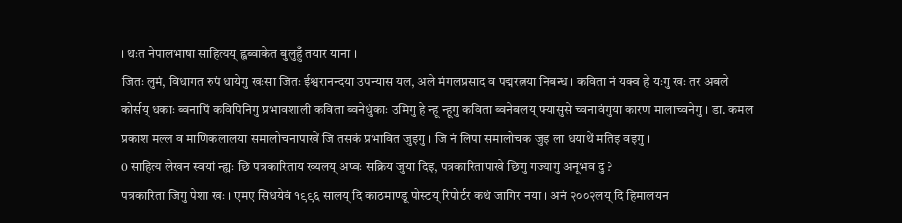। थःत नेपालभाषा साहित्यय् ह्वब्वाकेत बुलुहुँ तयार याना ।
जितः लुमं, विधागत रुपं धायेगु खःसा जितः ईश्वरानन्दया उपन्यास यल, अले मंगलप्रसाद व पद्मरत्नया निबन्ध । कविता नं यक्व हे यःगु खः तर अबले कोर्सय् धकाः ब्वनापिं कविपिनिगु प्रभावशाली कविता ब्वनेधुंकाः उमिगु हे न्हू न्हूगु कविता ब्वनेबलय् फ्यासुसे च्वनावंगुया कारण मालाच्वनेगु । डा. कमल प्रकाश मल्ल व माणिकलालया समालोचनापाखें जि तसकं प्रभावित जुइगु । जि नं लिपा समालोचक जुइ ला धयाथें मतिइ वइगु ।
0 साहित्य लेखन स्वयां न्ह्यः छि पत्रकारिताय ख्यलय् अप्वः सक्रिय जुया दिइ, पत्रकारितापाखे छिगु गज्यागु अनूभव दु ?
पत्रकारिता जिगु पेशा खः । एमए सिधयेवं १९९६ सालय् दि काठमाण्डू पोस्टय् रिपोर्टर कथं जागिर नया । अनं २००२लय् दि हिमालयन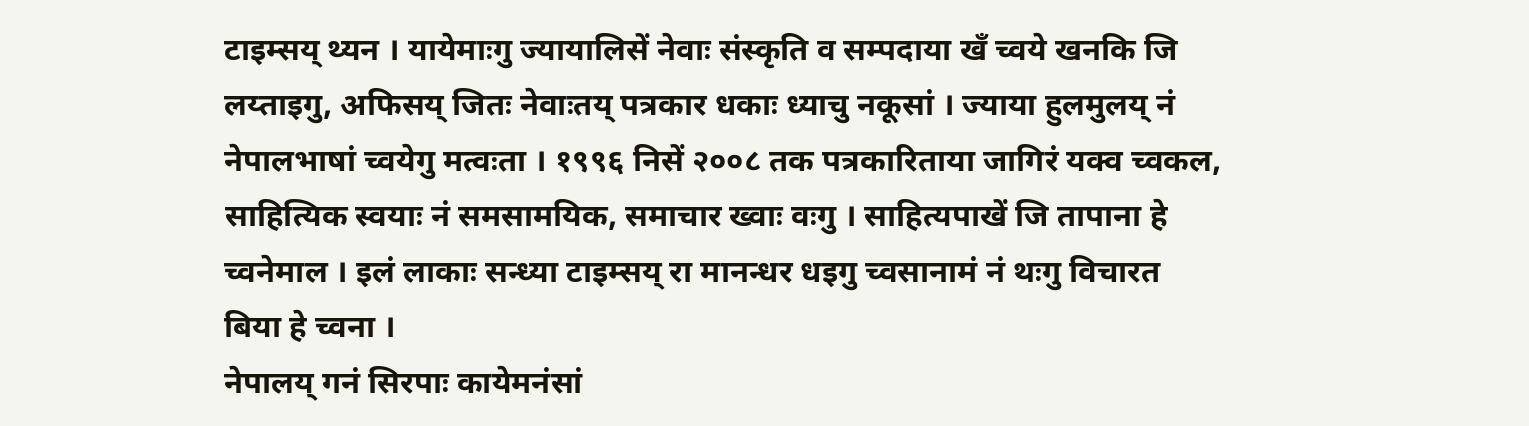टाइम्सय् थ्यन । यायेमाःगु ज्यायालिसें नेवाः संस्कृति व सम्पदाया खँ च्वये खनकि जि लय्ताइगु, अफिसय् जितः नेवाःतय् पत्रकार धकाः ध्याचु नकूसां । ज्याया हुलमुलय् नं नेपालभाषां च्वयेगु मत्वःता । १९९६ निसें २००८ तक पत्रकारिताया जागिरं यक्व च्वकल, साहित्यिक स्वयाः नं समसामयिक, समाचार ख्वाः वःगु । साहित्यपाखें जि तापाना हे च्वनेमाल । इलं लाकाः सन्ध्या टाइम्सय् रा मानन्धर धइगु च्वसानामं नं थःगु विचारत बिया हे च्वना ।
नेपालय् गनं सिरपाः कायेमनंसां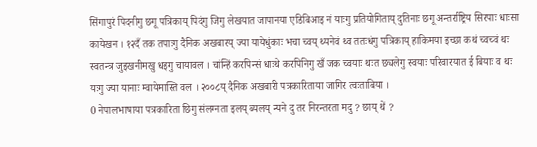सिंगापुरं पिदनीगु छगू पत्रिकाय् पिदंगु जिगु लेखयात जापानया एडिबिआइ नं याःगु प्रतियोगिताय् दुतिनाः छगू अन्तर्राष्ट्रिय सिरपाः धाःसा कायेखन । १२दँ तक तपाःगु दैनिक अखबारय् ज्या यायेधुंकाः भचा च्वय् थ्यनेवं थ्व ततःधंगु पत्रिकाय् हाकिमया इच्छा कथं च्वच्वं थः स्वतन्त्र जुइखनीमखु धइगु चायावल । चांन्हिं करपिन्सं धाःथे करपिनिगु खँ जक च्वयाः थःत छ्यलेगु स्वयाः परिवारयात ई बियाः व थः यःगु ज्या यानाः म्वायेमास्ति वल । २००८य् दैनिक अखबारी पत्रकारिताया जागिर त्वःताबिया ।
0 नेपालभाषाया पत्रकारिता छिगु संलग्नता इलय् ब्यलय् न्यने दु तर निरन्तरता मदु ? छाय् थें ?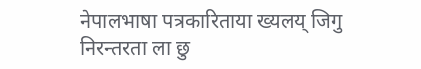नेपालभाषा पत्रकारिताया ख्यलय् जिगु निरन्तरता ला छु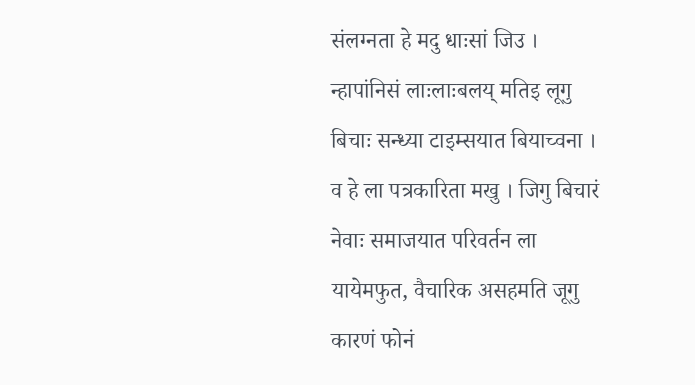संलग्नता हे मदु धाःसां जिउ । न्हापांनिसं लाःलाःबलय् मतिइ लूगु बिचाः सन्ध्या टाइम्सयात बियाच्वना । व हे ला पत्रकारिता मखु । जिगु बिचारं नेवाः समाजयात परिवर्तन ला यायेमफुत, वैचारिक असहमति जूगु कारणं फोनं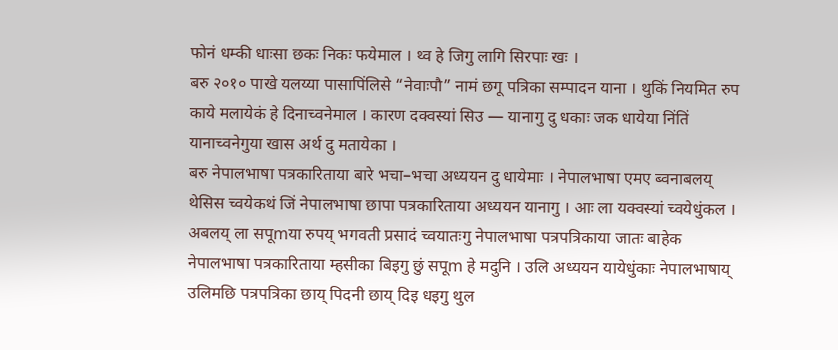फोनं धम्की धाःसा छकः निकः फयेमाल । थ्व हे जिगु लागि सिरपाः खः ।
बरु २०१० पाखे यलय्या पासापिंलिसे “नेवाःपौ” नामं छगू पत्रिका सम्पादन याना । थुकिं नियमित रुप काये मलायेकं हे दिनाच्वनेमाल । कारण दक्वस्यां सिउ — यानागु दु धकाः जक धायेया निंतिं यानाच्वनेगुया खास अर्थ दु मतायेका ।
बरु नेपालभाषा पत्रकारिताया बारे भचा–भचा अध्ययन दु धायेमाः । नेपालभाषा एमए ब्वनाबलय् थेसिस च्वयेकथं जिं नेपालभाषा छापा पत्रकारिताया अध्ययन यानागु । आः ला यक्वस्यां च्वयेधुंकल । अबलय् ला सपूmया रुपय् भगवती प्रसादं च्वयातःगु नेपालभाषा पत्रपत्रिकाया जातः बाहेक नेपालभाषा पत्रकारिताया म्हसीका बिइगु छुं सपूm हे मदुनि । उलि अध्ययन यायेधुंकाः नेपालभाषाय् उलिमछि पत्रपत्रिका छाय् पिदनी छाय् दिइ धइगु थुल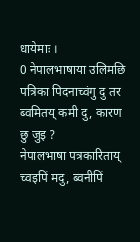धायेमाः ।
0 नेपालभाषाया उलिमछि पत्रिका पिदनाच्वंगु दु तर ब्वमितय् कमी दु, कारण छु जुइ ?
नेपालभाषा पत्रकारिताय् च्वइपिं मदु, ब्वनीपिं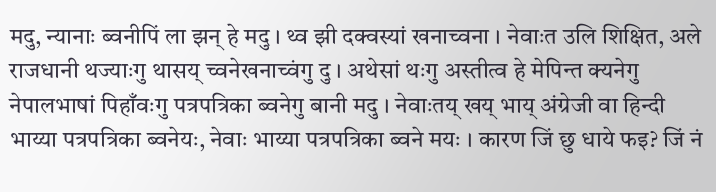मदु, न्यानाः ब्वनीपिं ला झन् हे मदु । थ्व झी दक्वस्यां खनाच्वना । नेवाःत उलि शिक्षित, अले राजधानी थज्याःगु थासय् च्वनेखनाच्वंगु दु । अथेसां थःगु अस्तीत्व हे मेपिन्त क्यनेगु नेपालभाषां पिहाँवःगु पत्रपत्रिका ब्वनेगु बानी मदु । नेवाःतय् खय् भाय् अंग्रेजी वा हिन्दी भाय्या पत्रपत्रिका ब्वनेयः, नेवाः भाय्या पत्रपत्रिका ब्वने मयः । कारण जिं छु धाये फइ? जिं नं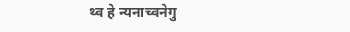थ्व हे न्यनाच्वनेगु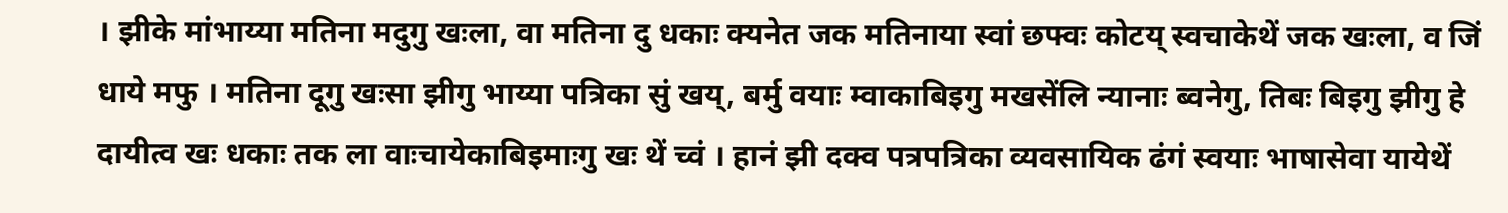। झीके मांभाय्या मतिना मदुगु खःला, वा मतिना दु धकाः क्यनेत जक मतिनाया स्वां छफ्वः कोटय् स्वचाकेथें जक खःला, व जिं धाये मफु । मतिना दूगु खःसा झीगु भाय्या पत्रिका सुं खय्, बर्मु वयाः म्वाकाबिइगु मखसेंलि न्यानाः ब्वनेगु, तिबः बिइगु झीगु हे दायीत्व खः धकाः तक ला वाःचायेकाबिइमाःगु खः थें च्वं । हानं झी दक्व पत्रपत्रिका व्यवसायिक ढंगं स्वयाः भाषासेवा यायेथें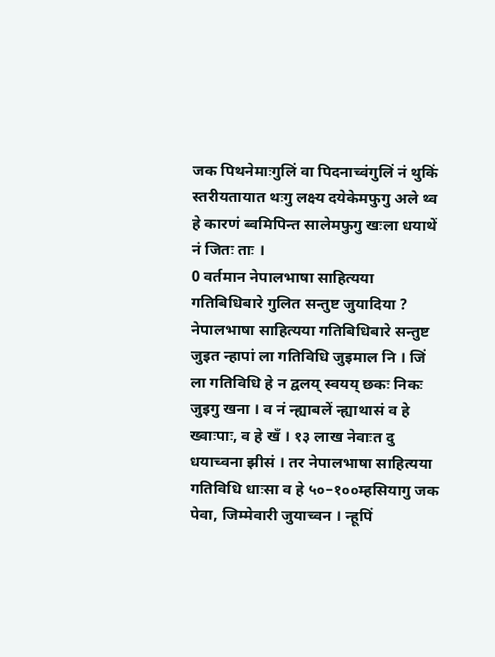जक पिथनेमाःगुलिं वा पिदनाच्वंगुलिं नं थुकिं स्तरीयतायात थःगु लक्ष्य दयेकेमफुगु अले थ्व हे कारणं ब्वमिपिन्त सालेमफुगु खःला धयाथें नं जितः ताः ।
0 वर्तमान नेपालभाषा साहित्यया गतिबिधिबारे गुलित सन्तुष्ट जुयादिया ?
नेपालभाषा साहित्यया गतिबिधिबारे सन्तुष्ट जुइत न्हापां ला गतिविधि जुइमाल नि । जिं ला गतिविधि हे न द्वलय् स्वयय् छकः निकः जुइगु खना । व नं न्ह्याबलें न्ह्याथासं व हे ख्वाःपाः, व हे खँ । १३ लाख नेवाःत दु धयाच्वना झीसं । तर नेपालभाषा साहित्यया गतिविधि धाःसा व हे ५०–१००म्हसियागु जक पेवा, जिम्मेवारी जुयाच्वन । न्हूपिं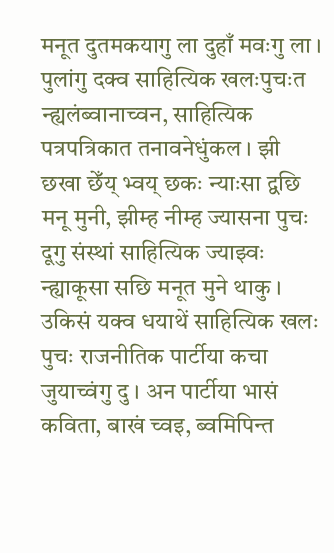मनूत दुतमकयागु ला दुहाँ मवःगु ला ।
पुलांगु दक्व साहित्यिक खलःपुचःत न्ह्यलंब्वानाच्वन, साहित्यिक पत्रपत्रिकात तनावनेधुंकल । झी छखा छेँय् भ्वय् छकः न्याःसा द्वछि मनू मुनी, झीम्ह नीम्ह ज्यासना पुचः दूगु संस्थां साहित्यिक ज्याझ्वः न्ह्याकूसा सछि मनूत मुने थाकु । उकिसं यक्व धयाथें साहित्यिक खलः पुचः राजनीतिक पार्टीया कचा जुयाच्वंगु दु । अन पार्टीया भासं कविता, बाखं च्वइ, ब्वमिपिन्त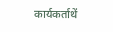कार्यकर्ताथें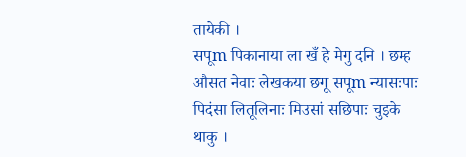तायेकी ।
सपूm पिकानाया ला खँ हे मेगु दनि । छम्ह औसत नेवाः लेखकया छगू सपूm न्यासःपाः पिदंसा लितूलिनाः मिउसां सछिपाः चुइके थाकु ।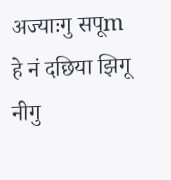अज्याःगु सपूm हे नं दछिया झिगू नीगु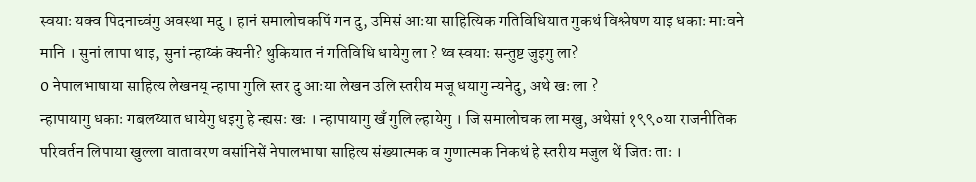स्वयाः यक्व पिदनाच्वंगु अवस्था मदु । हानं समालोचकपिं गन दु, उमिसं आःया साहित्यिक गतिविधियात गुकथं विश्लेषण याइ धकाः माःवने मानि । सुनां लापा थाइ, सुनां न्हाय्कं क्यनी? थुकियात नं गतिविधि धायेगु ला ? थ्व स्वयाः सन्तुष्ट जुइगु ला?
0 नेपालभाषाया साहित्य लेखनय् न्हापा गुलि स्तर दु आःया लेखन उलि स्तरीय मजू धयागु न्यनेदु, अथे खः ला ?
न्हापायागु धकाः गबलय्यात धायेगु धइगु हे न्ह्यसः खः । न्हापायागु खँ गुलि ल्हायेगु । जि समालोचक ला मखु, अथेसां १९९०या राजनीतिक परिवर्तन लिपाया खुल्ला वातावरण वसांनिसें नेपालभाषा साहित्य संख्यात्मक व गुणात्मक निकथं हे स्तरीय मजुल थें जितः ताः ।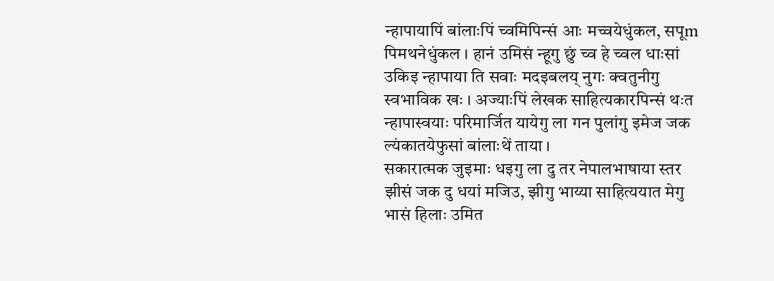न्हापायापिं बांलाःपिं च्वमिपिन्सं आः मच्वयेधुंकल, सपूm पिमथनेधुंकल । हानं उमिसं न्हूगु छुं च्व हे च्वल धाःसां उकिइ न्हापाया ति सवाः मदइबलय् नुगः क्वतुनीगु स्वभाविक खः । अज्याःपिं लेखक साहित्यकारपिन्सं थःत न्हापास्वयाः परिमार्जित यायेगु ला गन पुलांगु इमेज जक ल्यंकातयेफुसां बांलाःथें ताया ।
सकारात्मक जुइमाः धइगु ला दु तर नेपालभाषाया स्तर झीसं जक दु धयां मजिउ, झीगु भाय्या साहित्ययात मेगु भासं हिलाः उमित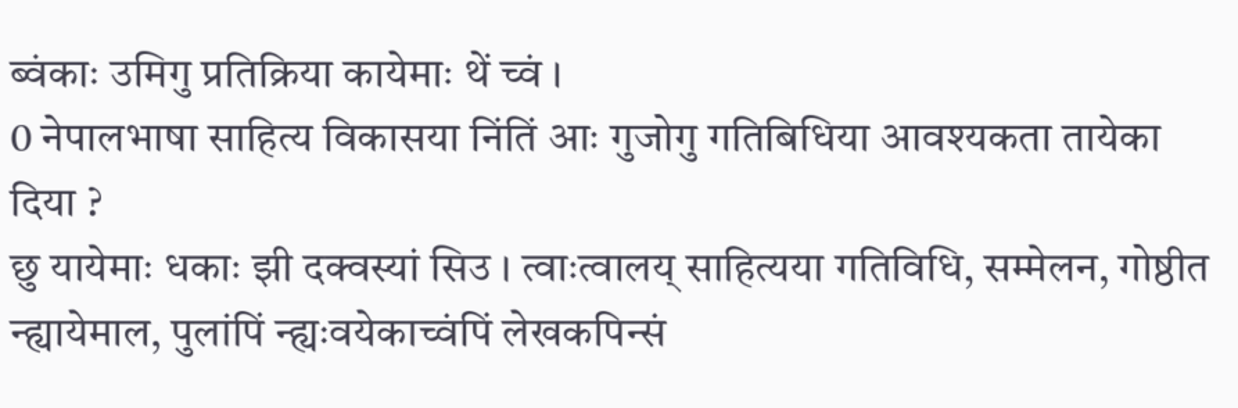ब्वंकाः उमिगु प्रतिक्रिया कायेमाः थें च्वं ।
0 नेपालभाषा साहित्य विकासया निंतिं आः गुजोगु गतिबिधिया आवश्यकता तायेका दिया ?
छु यायेमाः धकाः झी दक्वस्यां सिउ । त्वाःत्वालय् साहित्यया गतिविधि, सम्मेलन, गोष्ठीत न्ह्यायेमाल, पुलांपिं न्ह्यःवयेकाच्वंपिं लेखकपिन्सं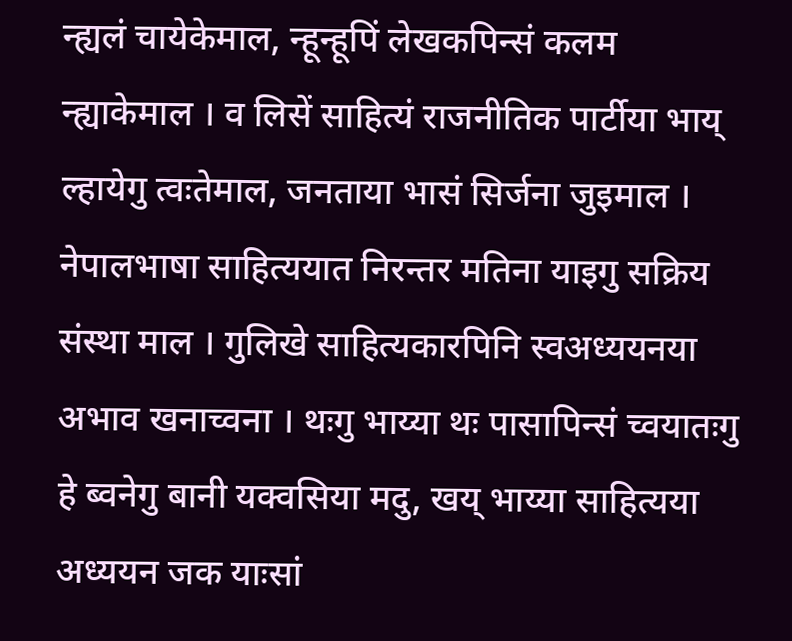न्ह्यलं चायेकेमाल, न्हून्हूपिं लेखकपिन्सं कलम न्ह्याकेमाल । व लिसें साहित्यं राजनीतिक पार्टीया भाय् ल्हायेगु त्वःतेमाल, जनताया भासं सिर्जना जुइमाल । नेपालभाषा साहित्ययात निरन्तर मतिना याइगु सक्रिय संस्था माल । गुलिखे साहित्यकारपिनि स्वअध्ययनया अभाव खनाच्वना । थःगु भाय्या थः पासापिन्सं च्वयातःगु हे ब्वनेगु बानी यक्वसिया मदु, खय् भाय्या साहित्यया अध्ययन जक याःसां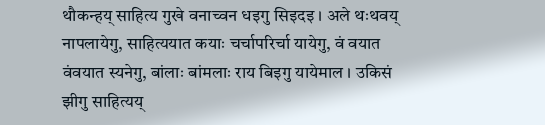थौकन्हय् साहित्य गुखे वनाच्वन धइगु सिइदइ । अले थःथवय् नापलायेगु, साहित्ययात कयाः चर्चापरिर्चा यायेगु, वं वयात वंवयात स्यनेगु, बांलाः बांमलाः राय बिइगु यायेमाल । उकिसं झीगु साहित्यय्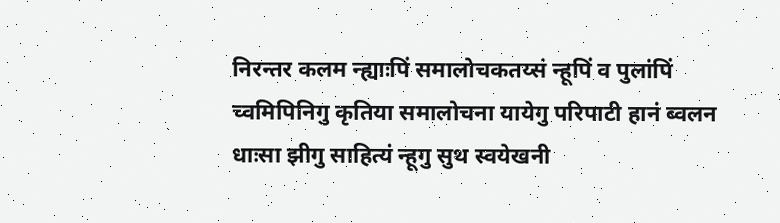निरन्तर कलम न्ह्याःपिं समालोचकतय्सं न्हूपिं व पुलांपिं च्वमिपिनिगु कृतिया समालोचना यायेगु परिपाटी हानं ब्वलन धाःसा झीगु साहित्यं न्हूगु सुथ स्वयेखनी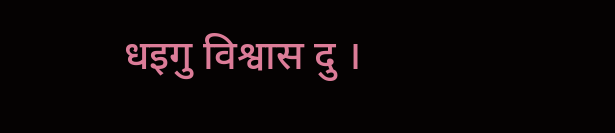धइगु विश्वास दु ।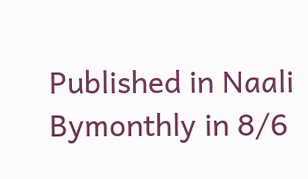Published in Naali Bymonthly in 8/6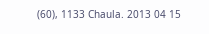(60), 1133 Chaula. 2013 04 15